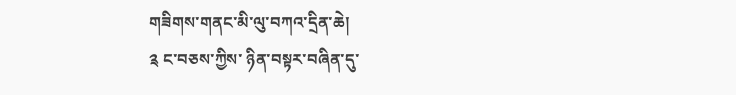གཟིགས་གནང་མི་ལུ་བཀའ་དྲིན་ཆེ།
༉ ང་བཅས་ཀྱིས་ ཉིན་བསྟར་བཞིན་དུ་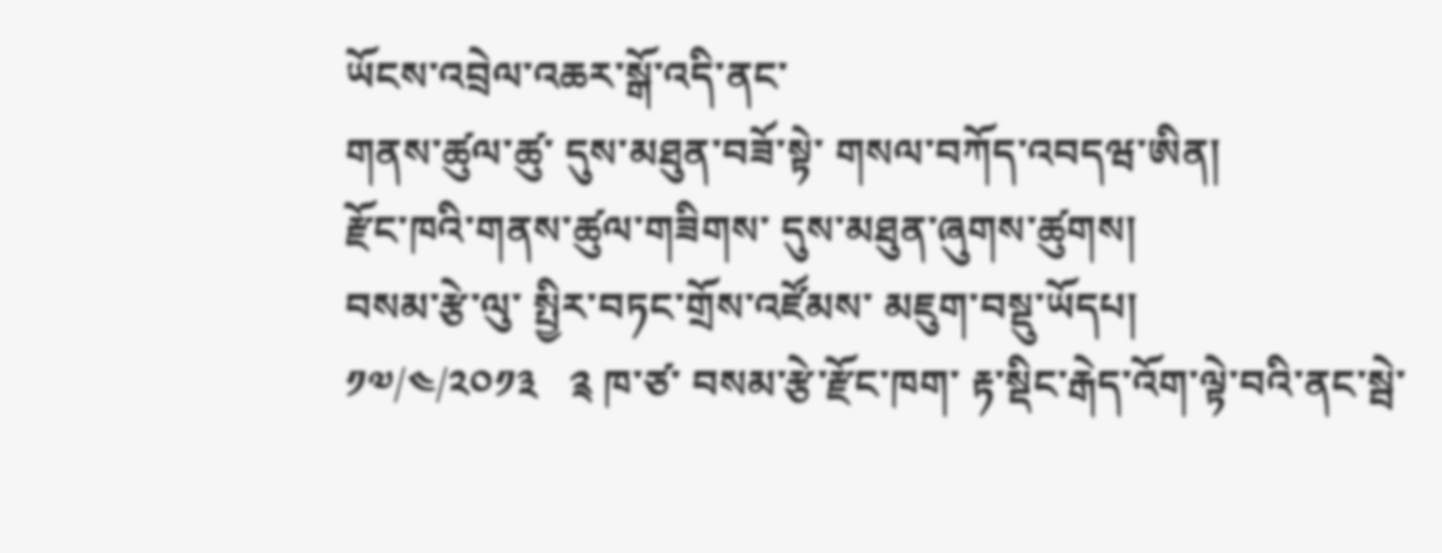ཡོངས་འབྲེལ་འཆར་སྒོ་འདི་ནང་
གནས་ཚུལ་ཚུ་ དུས་མཐུན་བཟོ་སྟེ་ གསལ་བཀོད་འབདཝ་ཨིན།
རྫོང་ཁའི་གནས་ཚུལ་གཟིགས་ དུས་མཐུན་ཞུགས་ཚུགས།
བསམ་རྩེ་ལུ་ སྤྱིར་བཏང་གྲོས་འཛོམས་ མཇུག་བསྡུ་ཡོདཔ།
༡༧/༤/༢༠༡༣   ༉ ཁ་ཙ་ བསམ་རྩེ་རྫོང་ཁག་ རྟ་སྡིང་རྒེད་འོག་ལྟེ་བའི་ནང་སྦེ་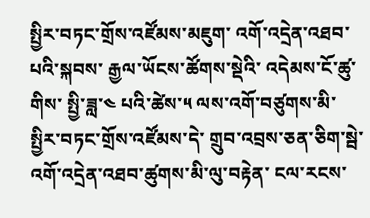སྤྱིར་བཏང་གྲོས་འཛོམས་མཇུག་ འགོ་འདྲེན་འཐབ་པའི་སྐབས་ རྒྱལ་ཡོངས་ཚོགས་སྡེའི་ འདེམས་ངོ་ཚུ་གིས་ སྤྱི་ཟླ་༤ པའི་ཚེས་༥ ལས་འགོ་བཙུགས་མི་ སྤྱིར་བཏང་གྲོས་འཛོམས་དེ་ གྲུབ་འབྲས་ཅན་ཅིག་སྦེ་ འགོ་འདྲེན་འཐབ་ཚུགས་མི་ལུ་བརྟེན་ ངལ་རངས་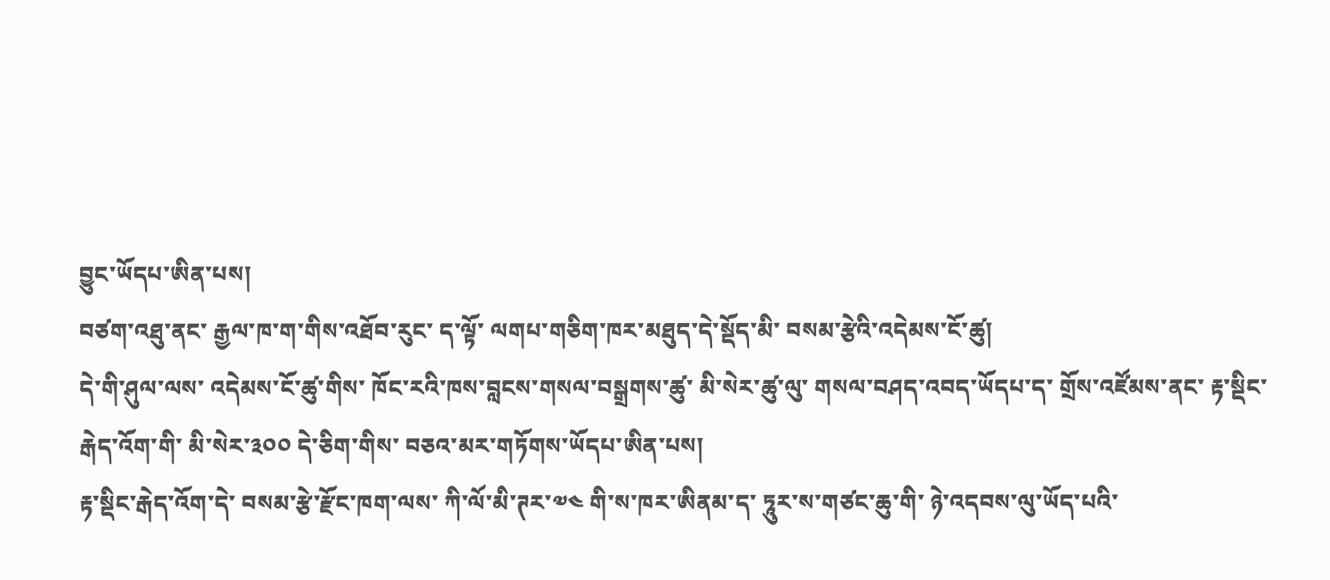བྱུང་ཡོདཔ་ཨིན་པས།
བཙག་འཐུ་ནང་ རྒྱལ་ཁ་ག་གིས་འཐོབ་རུང་ ད་ལྟོ་ ལགཔ་གཅིག་ཁར་མཐུད་དེ་སྡོད་མི་ བསམ་རྩེའི་འདེམས་ངོ་ཚུ།
དེ་གི་ཤུལ་ལས་ འདེམས་ངོ་ཚུ་གིས་ ཁོང་རའི་ཁས་བླངས་གསལ་བསྒྲགས་ཚུ་ མི་སེར་ཚུ་ལུ་ གསལ་བཤད་འབད་ཡོདཔ་ད་ གྲོས་འཛོམས་ནང་ རྟ་སྡིང་རྒེད་འོག་གི་ མི་སེར་༣༠༠ དེ་ཅིག་གིས་ བཅའ་མར་གཏོགས་ཡོདཔ་ཨིན་པས།
རྟ་སྡིང་རྒེད་འོག་དེ་ བསམ་རྩེ་རྫོང་ཁག་ལས་ ཀི་ལོ་མི་ཊར་༧༤ གི་ས་ཁར་ཨིནམ་ད་ ཏཱུར་ས་གཙང་ཆུ་གི་ ཉེ་འདབས་ལུ་ཡོད་པའི་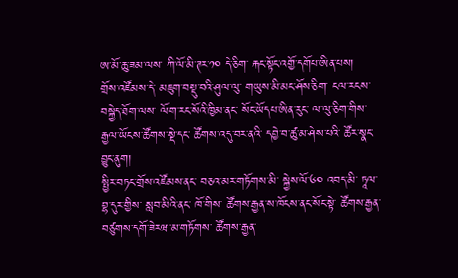ཨ་མོ་ཆུ་ཟམ་ལས་ ཀི་ལོ་མི་ཊར་༡༠ དེ་ཅིག་ རྐང་སྟོང་འགྱོ་དགོཔ་ཨིན་པས།
གྲོས་འཛོམས་དེ་ མཇུག་བསྡུ་བའི་ཤུལ་ལུ་ གཡུས་མི་མང་ཤོས་ཅིག་ ངལ་རངས་བསྐྱེད་ཐོག་ལས་ ལོག་རང་སོའི་ཁྱིམ་ནང་ སོང་ཡོདཔ་ཨིན་རུང་ ལ་ལུ་ཅིག་གིས་ རྒྱལ་ཡོངས་ཚོགས་སྡེ་དང་ ཚོགས་འདུ་བར་ནའི་ དབྱེ་བ་ཚུ་མ་ཤེས་པའི་ ཚོར་སྣང་བྱུང་ནུག།
སྤྱིར་བཏང་གྲོས་འཛོམས་ནང་ བཅའ་མར་གཏོགས་མི་ སྐྱེས་ལོ་༦༠ འབད་མི་ ཏཱལ་ བྷ་དུར་གྱིས་ སླབ་མིའི་ནང་ ཁོ་གིས་ ཚོགས་རྒྱན་ས་ཁོངས་ནང་སོང་སྟེ་ ཚོགས་རྒྱན་བཙུགས་དགོ་ཟེརཝ་མ་གཏོགས་ ཚོགས་རྒྱན་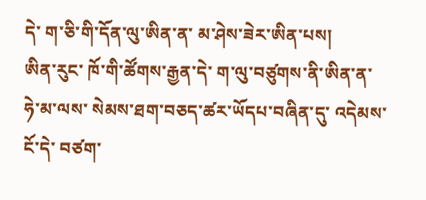དེ་ ག་ཅི་གི་དོན་ལུ་ཨིན་ན་ མ་ཤེས་ཟེར་ཨིན་པས།
ཨིན་རུང་ ཁོ་གི་ཚོགས་རྒྱན་དེ་ ག་ལུ་བཙུགས་ནི་ཨིན་ན་ ཧེ་མ་ལས་ སེམས་ཐག་བཅད་ཚར་ཡོདཔ་བཞིན་དུ་ འདེམས་ངོ་དེ་ བཙག་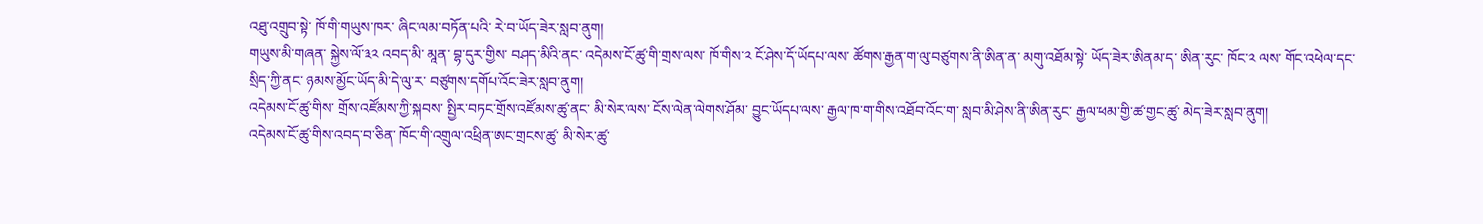འཐུ་འགྲུབ་སྟེ་ ཁོ་གི་གཡུས་ཁར་ ཞིང་ལམ་བཏོན་པའི་ རེ་བ་ཡོད་ཟེར་སླབ་ནུག།
གཡུས་མི་གཞན་ སྐྱེས་ལོ་༣༢ འབད་མི་ མཱན་ བྷ་དུར་གྱིས་ བཤད་མིའི་ནང་ འདེམས་ངོ་ཚུ་གི་གྲས་ལས་ ཁོ་གིས་༢ ངོ་ཤེས་དོ་ཡོདཔ་ལས་ ཚོགས་རྒྱན་ག་ལུ་བཙུགས་ནི་ཨིན་ན་ མགུ་འཐོམ་སྟེ་ ཡོད་ཟེར་ཨིནམ་ད་ ཨིན་རུང་ ཁོང་༢ ལས་ གོང་འཕེལ་དང་ སྲིད་ཀྱི་ནང་ ཉམས་མྱོང་ཡོད་མི་དེ་ལུ་ར་ བཙུགས་དགོཔ་འོང་ཟེར་སླབ་ནུག།
འདེམས་ངོ་ཚུ་གིས་ གྲོས་འཛོམས་ཀྱི་སྐབས་ སྤྱིར་བཏང་གྲོས་འཛོམས་ཚུ་ནང་ མི་སེར་ལས་ ངོས་ལེན་ལེགས་ཤོམ་ བྱུང་ཡོདཔ་ལས་ རྒྱལ་ཁ་ག་གིས་འཐོབ་འོང་ག་ སླབ་མི་ཤེས་ནི་ཨིན་རུང་ རྒྱལ་ཕམ་གྱི་ཚ་གྱང་ཚུ་ མེད་ཟེར་སླབ་ནུག།
འདེམས་ངོ་ཚུ་གིས་འབད་བ་ཅིན་ ཁོང་གི་འགྲུལ་འཕྲིན་ཨང་གྲངས་ཚུ་ མི་སེར་ཚུ་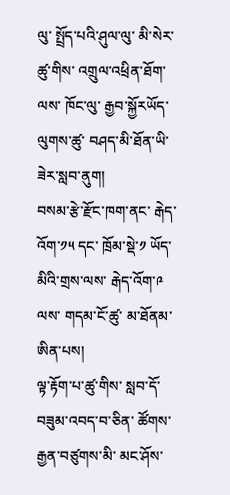ལུ་ སྤྲོད་པའི་ཤུལ་ལུ་ མི་སེར་ཚུ་གིས་ འགྲུལ་འཕྲིན་ཐོག་ལས་ ཁོང་ལུ་ རྒྱབ་སྐྱོརཡོད་ལུགས་ཚུ་ བཤད་མི་ཐོན་ཡི་ཟེར་སླབ་ནུག།
བསམ་རྩེ་རྫོང་ཁག་ནང་ རྒེད་འོག་༡༥ དང་ ཁྲོམ་སྡེ་༡ ཡོད་མིའི་གྲས་ལས་ རྒེད་འོག་༩ ལས་ གདམ་ངོ་ཚུ་ མ་ཐོནམ་ཨིན་པས།
ལྟ་རྟོག་པ་ཚུ་གིས་ སླབ་དོ་བཟུམ་འབད་བ་ཅིན་ ཚོགས་རྒྱན་བཙུགས་མི་ མང་ཤོས་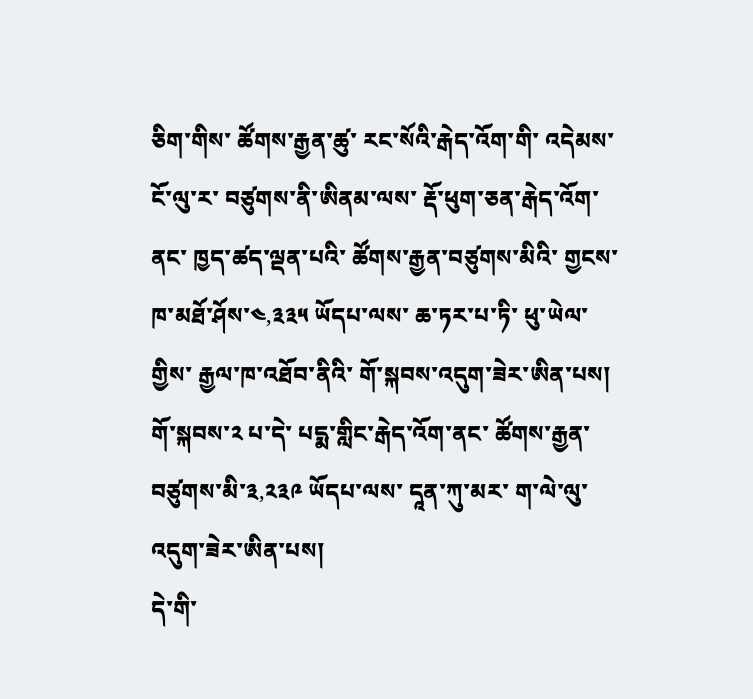ཅིག་གིས་ ཚོགས་རྒྱན་ཚུ་ རང་སོའི་རྒེད་འོག་གི་ འདེམས་ངོ་ལུ་ར་ བཙུགས་ནི་ཨིནམ་ལས་ རྡོ་ཕུག་ཅན་རྒེད་འོག་ནང་ ཁྱད་ཚད་ལྡན་པའི་ ཚོགས་རྒྱན་བཙུགས་མིའི་ གྱངས་ཁ་མཐོ་ཤོས་༤,༣༣༥ ཡོདཔ་ལས་ ཆ་ཏར་པ་ཏི་ ཕུ་ཡེལ་གྱིས་ རྒྱལ་ཁ་འཐོབ་ནིའི་ གོ་སྐབས་འདུག་ཟེར་ཨིན་པས།
གོ་སྐབས་༢ པ་དེ་ པདྨ་གླིང་རྒེད་འོག་ནང་ ཚོགས་རྒྱན་བཙུགས་མི་༣,༢༣༩ ཡོདཔ་ལས་ དཱན་ཀུ་མར་ ག་ལེ་ལུ་ འདུག་ཟེར་ཨིན་པས།
དེ་གི་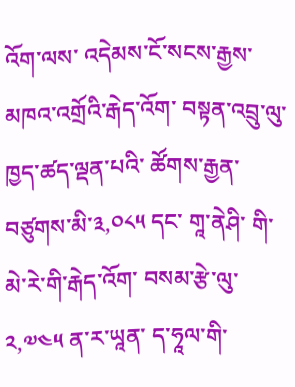འོག་ལས་ འདེམས་ངོ་སངས་རྒྱས་མཁའ་འགྲོའི་རྒེད་འོག་ བསྟན་འབྲུ་ལུ་ ཁྱད་ཚད་ལྡན་པའི་ ཚོགས་རྒྱན་བཙུགས་མི་༣,༠༨༥ དང་ གཱ་ནེཤི་ གི་མེ་རེ་གི་རྒེད་འོག་ བསམ་རྩེ་ལུ་༢,༧༤༥ ན་ར་ཡཱན་ ད་ཧཱལ་གི་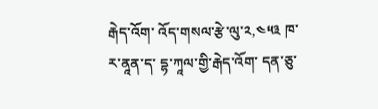རྒེད་འོག་ འོད་གསལ་རྩེ་ལུ་༢,༤༥༣ ཁ་ར་ནཱན་ད་ དྷ་ཀཱལ་གྱི་རྒེད་འོག་ དན་ཅུ་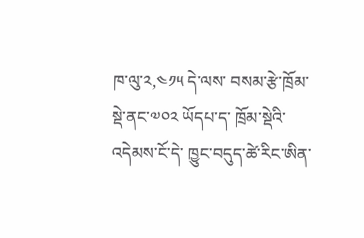ཁ་ལུ་༢,༤༡༥ དེ་ལས་ བསམ་རྩེ་ཁྲོམ་སྡེ་ནང་༧༠༢ ཡོདཔ་ད་ ཁྲོམ་སྡེའི་འདེམས་ངོ་དེ་ ཁྱུང་བདུད་ཚེ་རིང་ཨིན་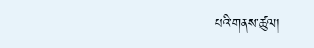པའི་གནས་ཚུལ།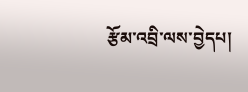རྩོམ་འབྲི་ལས་བྱེདཔ།